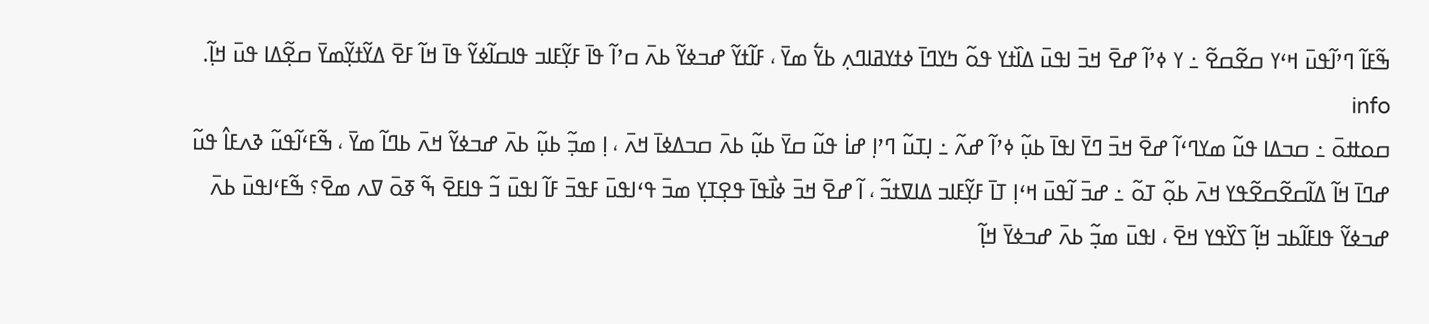ߒ߬ߓߊ߬ ߣߴߊ߬ߟߎ߫ ߞߵߌ ߛߐ߬ߛߐ߬ ߸ ߌ ߦߴߊ߬ ߝߐ߫ ߞߏ߫ ߊߟߎ߫ ߡߊ߰ߙߌ ߟߋ߬ ߤߌߣߊ߫ ߦߙߌߥߊߣߍ߲ ߕߌ߱ ߘߌ߫ ، ߓߊ߬ߙߌ߬ ߝߏߦߌ߬ ߕߍ߫ ߛߴߊ߬ ߟߊ߫ ߓߌ߲߬ߓߊߏ ߟߊߛߊ߬ߦߌ߬ ߟߊ߫ ߞߊ߬ ߓߐ߫ ߡߌ߬ߙߌ߲߬ߘߌ߫ ߛߐ߲߬ߡߊ ߟߎ߫ ߞߊ߲߬. info
ߛߋߚߋ߫ ߸ ߛߏߡߊ ߟߎ߬ ߘߌߣߵߊ߬ ߝߐ߫ ߞߏ߫ ߣߌ߫ ߊߟߊ߫ ߕߎ߲߬ ߦߴߊ߬ ߝߍ߬ ߸ ߊ߲ߠߎ߬ ߣߴߊ߲ ߝߊ߭ ߟߎ߬ ߛߌ߫ ߕߎ߲߬ ߕߍ߫ ߛߏߡߦߊ߫ ߞߍ߫ ، ߊ߲ ߘߏ߲߬ ߕߎ߲߬ ߕߍ߫ ߝߏߦߌ߬ ߞߍ߫ ߕߣߊ߬ ߘߌ߫ ، ߒ߬ߓߵߊ߬ߟߎ߬ ߢߍߓߊ߮ ߟߎ߬ ߝߣߊ߫ ߞߊ߬ ߡߊ߬ߛߐ߬ߛߐ߬ߟߌ ߞߍ߫ ߕߋ߲߬ ߠߋ߬ ߸ ߝߏ߫ ߊ߬ߟߎ߫ ߞߵߊ߲ ߠߊ߫ ߓߌ߲߬ߓߊߏ ߡߊߜߙߏ߬ ، ߊ߬ ߝߐ߫ ߞߏ߫ ߦߊ߯ߟߊ߫ ߟߐ߲ߠߌ߲ ߘߏ߫ ߟߵߊߟߎ߫ ߓߟߏ߫ ߓߊ߬ ߊߟߎ߫ ߏ߬ ߟߊߓߐ߫ ߒ߬ ߧߋ߫ ߜߍ ߘߐ߫؟ ߒ߬ߓߵߊߟߎ߫ ߕߍ߫ ߝߏߦߌ߬ ߟߊߓߊ߬ߕߏ ߞߊ߲߬ ߖߌ߰ߟߌ ߞߐ߫ ، ߊߟߎ߫ ߘߏ߲߬ ߕߍ߫ ߝߏߦߌ߫ ߞߊ߲߬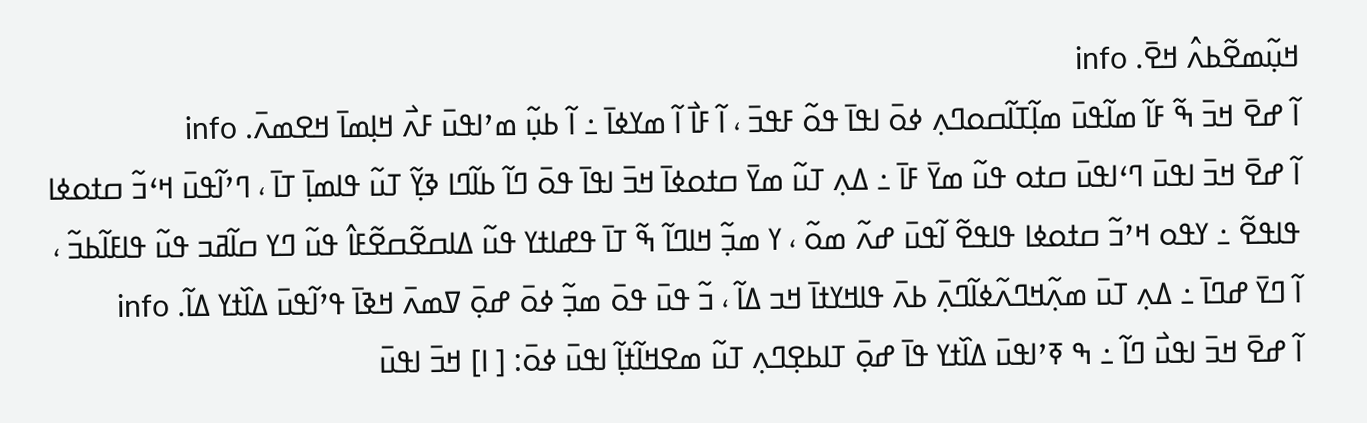ߞߎ߲߬ߘߐ߬ߕߍ߮ ߞߐ߫. info
ߊ߬ ߝߐ߫ ߞߏ߫ ߒ߬ ߓߊ߬ ߘߊ߬ߟߎ߫ ߘߊ߲߬ߠߊ߬ߛߋߣߍ߲ ߦߋ߫ ߊߟߊ߫ ߟߋ߬ ߓߟߏ߫ ، ߊ߬ ߓߊ߯ ߊ߬ ߘߌߦߊ߫ ߸ ߊ߬ ߕߎ߲߬ ߘߴߊߟߎ߫ ߓߍ߯ ߞߊ߲ߘߊ߫ ߞߐߘߍ߫. info
ߊ߬ ߝߐ߫ ߞߏ߫ ߊߟߎ߫ ߣߵߊߟߎ߫ ߛߙߋ ߟߎ߬ ߘߌ߫ ߓߊ߫ ߸ ߡߍ߲ ߠߎ߬ ߘߌ߫ ߛߙߋߦߊ߫ ߞߏ߫ ߊߟߊ߫ ߟߋ߫ ߣߊ߬ ߕߊ߬ߣߊ ߢߌ߲߬ ߠߎ߬ ߟߊߘߊ߲߫ ߠߊ߫ ، ߣߴߊ߬ߟߎ߫ ߞߵߏ߬ ߛߙߋߦߊ ߟߊߟߐ߬ ߸ ߌߟߋ ߞߴߏ߬ ߛߙߋߦߊ ߟߊߟߐ߬ ߊ߬ߟߎ߫ ߝߍ߬ ߘߋ߬ ، ߌ ߘߏ߲߬ ߞߊߣߊ߬ ߒ߬ ߠߊ߫ ߟߝߊߙߌ ߟߎ߬ ߡߊߛߐ߬ߛߐ߬ߓߊ߮ ߟߎ߬ ߣߌ ߛߊ߬ߥߏ ߟߎ߬ ߟߊߓߊ߬ߕߏ߬ ، ߊ߬ ߣߌ߫ ߝߣߊ߫ ߸ ߡߍ߲ ߠߎ߫ ߘߍ߲߬ߞߣߍ߬ߦߊ߬ߣߍ߲߫ ߕߍ߫ ߟߊߞߌߙߊ߫ ߞߏ ߡߊ߬ ، ߏ߬ ߟߎ߫ ߟߋ߫ ߘߏ߲߬ ߦߋ߫ ߝߋ߲߫ ߜߘߍ߫ ߞߢߊ߫ ߟߴߊ߬ߟߎ߫ ߡߊ߰ߙߌ ߡߊ߬. info
ߊ߬ ߝߐ߫ ߞߏ߫ ߊߟߎ߯ ߣߊ߬ ߸ ߒ ߧߴߊߟߎ߫ ߡߊ߰ߙߌ ߟߊ߫ ߝߋ߲߫ ߠߊߕߐ߲ߣߍ߲ ߠߎ߬ ߘߐߞߊ߬ߙߊ߲߬ ߊߟߎ߫ ߦߋ߫: [ ߊ] ߞߏ߫ ߊߟߎ߫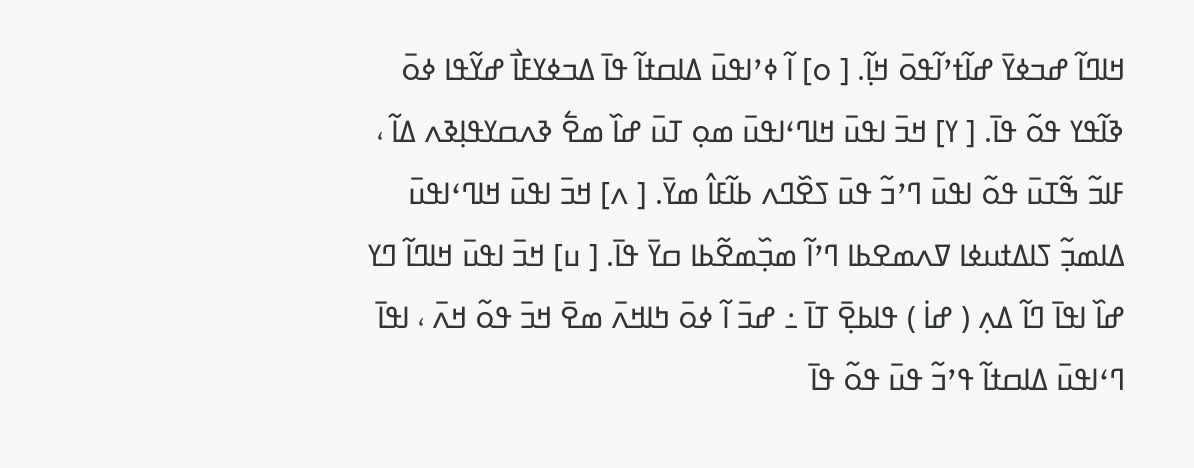ߞߊߣߊ߬ ߝߏߦߌ߫ ߝߊ߬ߙߴߊ߬ߟߋ߫ ߞߊ߲߬. [ ߋ] ߊ߬ ߦߴߊߟߎ߫ ߡߊߛߙߊ߬ ߟߊ߫ ߡߏߦߌߓߊ߯ ߝߌ߬ߟߊ ߦߋ߫ ߢߊ߬ߟߌ ߟߋ߬ ߟߊ߫. [ ߌ] ߞߏ߫ ߊߟߎ߫ ߞߊߣߵߊߟߎ߫ ߘߋ߲ ߠߎ߫ ߝߊ߰ ߘߐ߱ ߢߍߛߌߟߊ߲ߢߍ ߡߊ߬ ، ߓߊߏ߬ ߒ߬ߠߎ߫ ߟߋ߬ ߊߟߎ߫ ߣߴߏ߬ ߟߎ߫ ߖߐ߰ߣߍ ߕߊ߬ߓߊ߮ ߘߌ߫. [ ߍ] ߞߏ߫ ߊߟߎ߫ ߞߊߣߵߊߟߎ߫ ߡߊߘߏ߲߬ ߖߊߡߙߎߦߊ ߜߍߘߐߕߊ ߣߴߊ߬ ߘߏ߲߰ߘߐ߬ߕߊ ߛߌ߫ ߟߊ߫. [ ߎ] ߞߏ߫ ߊߟߎ߫ ߞߊߣߊ߬ ߣߌ ߝߊ߰ ߊߟߊ߫ ߣߊ߬ ߡߍ߲ ( ߝߊ߭ ) ߟߊߕߐ߲߫ ߠߊ߫ ߸ ߝߏ߫ ߊ߬ ߦߋ߫ ߤߊߞߍ߫ ߘߐ߫ ߞߏ߫ ߟߋ߬ ߞߍ߫ ، ߊߟߊ߫ ߣߵߊߟߎ߫ ߡߊߛߙߊ߬ ߟߴߏ߬ ߟߎ߫ ߟߋ߬ ߟߊ߫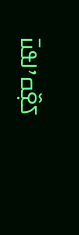ߖߐ߲߰ߛߴߊߟߎ߫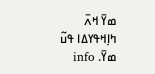ߘߌ߫ ߞߍ߫ ߤߊ߲ߞߟߌߡߊ ߟߎ߬ ߘߌ߫. info